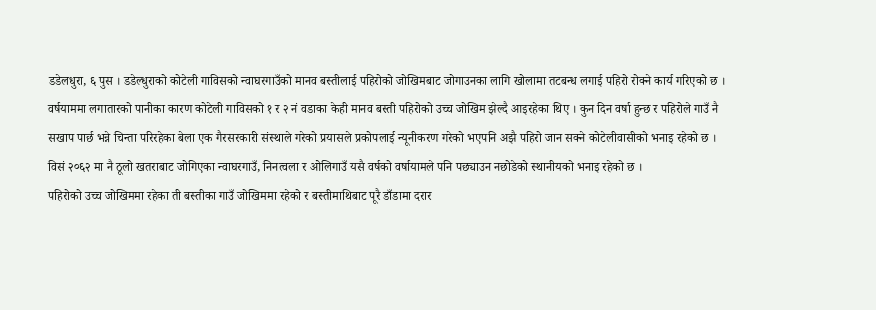डडेलधुरा, ६ पुस । डडेल्धुराको कोटेली गाविसको न्वाघरगाउँको मानव बस्तीलाई पहिरोको जोखिमबाट जोगाउनका लागि खोलामा तटबन्ध लगाई पहिरो रोक्ने कार्य गरिएको छ ।
वर्षयाममा लगातारको पानीका कारण कोटेली गाविसको १ र २ नं वडाका केही मानव बस्ती पहिरोको उच्च जोखिम झेल्दै आइरहेका थिए । कुन दिन वर्षा हुन्छ र पहिरोले गाउँ नै सखाप पार्छ भन्ने चिन्ता परिरहेका बेला एक गैरसरकारी संस्थाले गरेको प्रयासले प्रकोपलाई न्यूनीकरण गरेको भएपनि अझै पहिरो जान सक्ने कोटेलीवासीको भनाइ रहेको छ ।
विसं २०६२ मा नै ठूलो खतराबाट जोगिएका न्वाघरगाउँ, निनत्वला र ओलिगाउँ यसै वर्षको वर्षायामले पनि पछ्याउन नछोडेको स्थानीयको भनाइ रहेको छ ।
पहिरोको उच्च जोखिममा रहेका ती बस्तीका गाउँ जोखिममा रहेको र बस्तीमाथिबाट पूरै डाँडामा दरार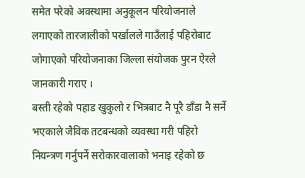समेत परेको अवस्थामा अनुकूलन परियोजनाले लगाएको तारजालीको पर्खालले गाउँलाई पहिरोबाट जोगाएको परियोजनाका जिल्ला संयोजक पुरन ऐरले जानकारी गराए ।
बस्ती रहेको पहाड खुकुलो र भित्रबाट नै पूरै डाँडा नै सर्ने भएकाले जैविक तटबन्धको व्यवस्था गरी पहिरो नियन्त्रण गर्नुपर्ने सरोकारवालाको भनाइ रहेको छ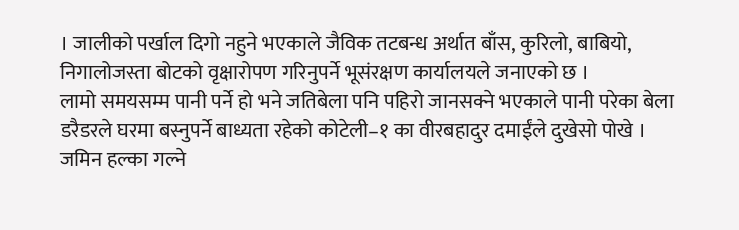। जालीको पर्खाल दिगो नहुने भएकाले जैविक तटबन्ध अर्थात बाँस, कुरिलो, बाबियो, निगालोजस्ता बोटको वृक्षारोपण गरिनुपर्ने भूसंरक्षण कार्यालयले जनाएको छ ।
लामो समयसम्म पानी पर्ने हो भने जतिबेला पनि पहिरो जानसक्ने भएकाले पानी परेका बेला डरैडरले घरमा बस्नुपर्ने बाध्यता रहेको कोटेली–१ का वीरबहादुर दमाईंले दुखेसो पोखे ।
जमिन हल्का गल्ने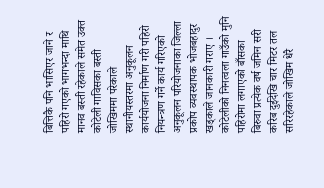बित्तिकै पनि भासिएर जाने र पहिरो गएको भागभन्दा माथि मानव बस्ती रहेकाले समेत उक्त कोटेली गाविसका बस्ती जोखिममा परेकाले स्थानीयस्तरमा अनुकूलन कार्ययोजना निर्माण गरी पहिरो नियन्त्रण गर्ने कार्य गरिएको अनुकूलन परियोजनाका जिल्ला प्रकोप व्यवस्थापक भोजबहादुर खड्काले जानकारी गराए ।
कोटेलीको निनत्वला गाउँको मुनि पहिरोमा लगाएको बाँसका बिरुवा प्रत्येक वर्ष जमिन सरी करिब दुईदेखि चार मिटर तल सरिरहेकाले जोखिम धेरै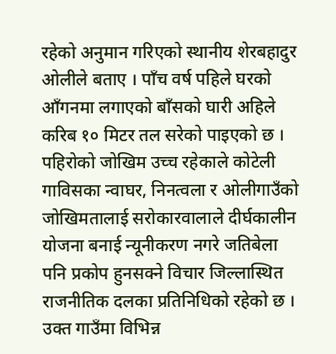रहेको अनुमान गरिएको स्थानीय शेरबहादुर ओलीले बताए । पाँच वर्ष पहिले घरको आँगनमा लगाएको बाँसको घारी अहिले करिब १० मिटर तल सरेको पाइएको छ ।
पहिरोको जोखिम उच्च रहेकाले कोटेली गाविसका न्वाघर, निनत्वला र ओलीगाउँको जोखिमतालाई सरोकारवालाले दीर्घकालीन योजना बनाई न्यूनीकरण नगरे जतिबेला पनि प्रकोप हुनसक्ने विचार जिल्लास्थित राजनीतिक दलका प्रतिनिधिको रहेको छ ।
उक्त गाउँमा विभिन्न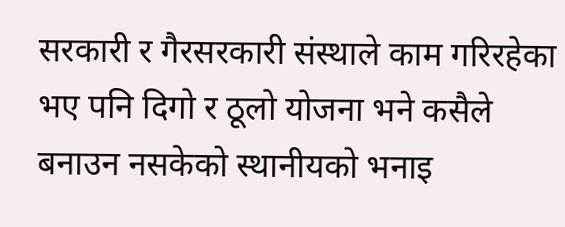सरकारी र गैरसरकारी संस्थाले काम गरिरहेका भए पनि दिगो र ठूलो योजना भने कसैले बनाउन नसकेको स्थानीयको भनाइ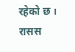रहेको छ ।
रासस